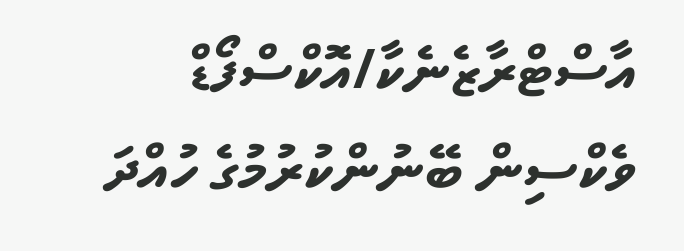އާސްޓްރާޒެނެކާ/އޮކްސްފޯޑް ވެކްސިން ބޭނުންކުރުމުގެ ހުއްދަ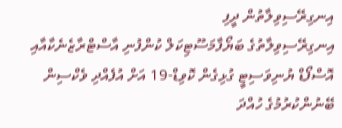އިނގިރޭސިވިލާތުން ދީފި
އިނގިރޭސިވިލާތުގެ ބަޔޯފާމަސޫޓިކަލް ކުންފުނި އާސްޓްރާޒެނެކާއާއި އޮސްފޯޑް ޔުނިވަސިޓީ ގުޅިގެން ކޮވިޑް-19 އަށް އުފެއްދި ވެކްސިން ބޭނުންކުރުމުގެ ހުއްދަ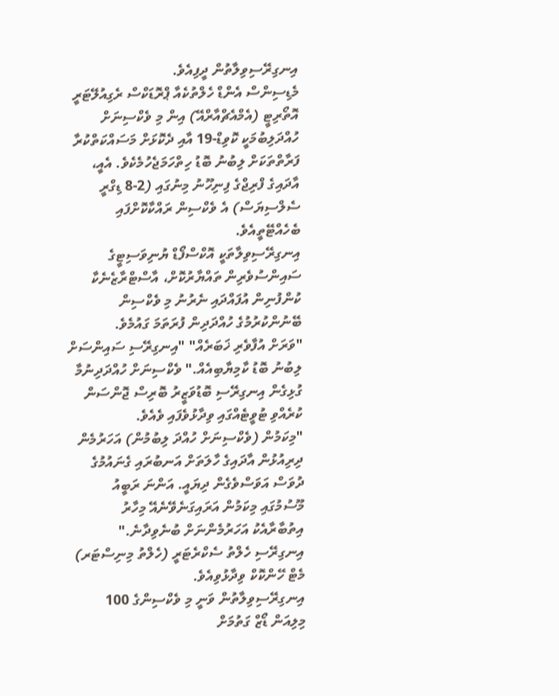އިނގިރޭސިވިލާތުން ދީފިއެވެ.
މެޑިސިންސް އެންޑް ހެލްތުކެއާ ޕްރޮޑަކްސް ރެގިއުލޭޓަރީ އޮތޯރިޓީ (އެމްއެޗްއާރްއޭ) އިން މި ވެކްސިނަށް ހުއްދަލިބުމަކީ ކޮވިޑް-19 އާއި ދެކޮޅަށް މަސައްކަތްކުރާ ފަރާތްތަކަށް ލިބުނު ބޮޑު ހިތްހަމަޖެހުމެކެވެ. އެއީ، އާދައިގެ ފްރިޖްގެ ފިނިހޫނު މިނުގައި (2-8 ޑިގްރީ ސެލްސިޔަސް) އެ ވެކްސިން ރައްކާކޮށްފައި ބެހެއްޓޭތީއެވެ.
އިނގިރޭސިވިލާތަކީ އޮކްސްފޯޑް ޔުނިވަސިޓީގެ ސައިންސުވެރިން ތައްޔާރުކޮށް، އާސްޓްރާޒެނެކާ ކުންފުނިން އުފައްދައި ނެރުނު މި ވެކްސިން ބޭނުންކުރުމުގެ ހުއްދަދިން ފުރަތަމަ ގައުމެވެ.
"ވަރަށް އުފާވެރި ޚަބަރެއް" "އިނގިރޭސި ސައިންސަށް ލިބުނު ބޮޑު ކާމިޔާބިއެއް." ވެކްސިނަށް ހުއްދަދިނުމާ ގުޅިގެން އިނގިރޭސި ބޮޑުވަޒީރު ބޮރިސް ޖޮންސަން ކުރެއްވި ޓުވީޓެއްގައި ވިދާޅުވެފައި ވެއެވެ.
"މިކަމުން (ވެކްސިނަށް ހުއްދަ ލިބުމުން) އަހަރުމެން ދިރިއުޅުން އާދައިގެ ހާލަތަށް އަނބުރައި ގެނައުމުގެ ދުވަސް އަވަސްވެގެން ދިޔައީ. އަންނަ ރަބީއު މޫސުމުގައި މިކަމުން އަރައިގަނެވޭނެއޭ މިހާރު އިތުބާރާއެކު އަހަރުމެންނަށް ބުނެވިދާނެ." އިނގިރޭސި ހެލްތު ސެކްރެޓަރީ (ހެލްތު މިނިސްޓަރ) މެޓް ހޭންކޮކް ވިދާޅުވިއެވެ.
އިނގިރޭސިވިލާތުން ވަނީ މި ވެކްސިންގެ 100 މިލިއަން ޑޯޒް ގަތުމަށް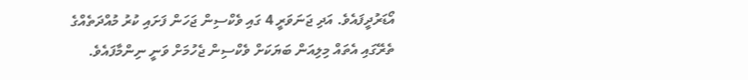އޯޑަރުދީފައެވެ. އަދި ޖަނަވަރީ 4 ގައި ވެކްސިން ޖަހަން ފަށައި ކުރު މުއްދަތެއްގެ ތެރޭގައި އެތައް މިލިއަން ބަޔަކަށް ވެކްސިން ޖެހުމަށް ވަނީ ނިންމާފައެވެ.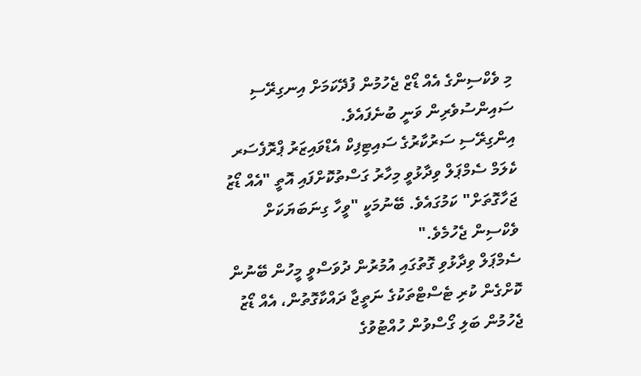މި ވެކްސިންގެ އެއް ޑޯޒް ޖެހުމުން ފުދޭކަމަށް އިނގިރޭސި ސައިންސުވެރިން ވަނީ ބުނެފައެވެ.
އިންގިރޭސި ސަރުކާރުގެ ސައިޓިފިކް އެޑްވައިޒަރު ޕްރޮފެސަރ ކެލަމް ސެމްޕަލް ވިދާޅުވީ މިހާރު ގަސްތުކޮށްފައި އޮތީ "އެއް ޑޯޒު ޖަހާގޮތަށް" ކަމުގައެވެ. ބޭނުމަކީ "ވީހާ ގިނަބަޔަކަށް ވެކްސިން ޖެހުމެވެ."
ސެމްޕަލް ވިދާޅުވި ގޮތުގައި އުމުރުން ދުވަސްވީ މީހުން ބޭނުން ކޮށްގެން ކުރި ޓެސްޓްތަކުގެ ނަތީޖާ ދައްކާގޮތުން، އެއް ޑޯޒު ޖެހުމުން ބަލި ގޯސްވުން ހުއްޓުވުގެ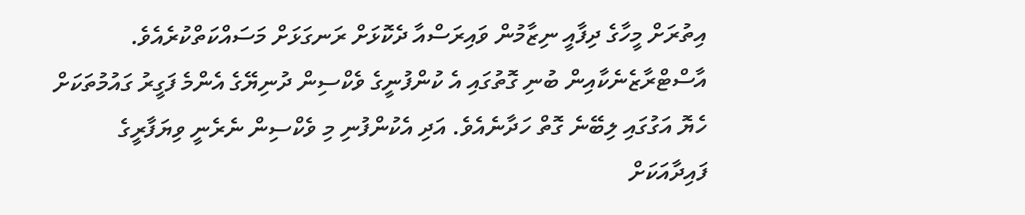އިތުރަށް މީހާގެ ދިފާއީ ނިޒާމުން ވައިރަސްއާ ދެކޮޅަށް ރަނގަޅަށް މަސައްކަތްކުރެއެވެ.
އާސްޓްރާޒެނެކާއިން ބުނި ގޮތުގައި އެ ކުންފުނީގެ ވެކްސިން ދުނިޔޭގެ އެންމެ ފަގީރު ގައުމުތަކަށް ހެޔޮ އަގުގައި ލިބޭނެ ގޮތް ހަދާނެއެވެ. އަދި އެކުންފުނި މި ވެކްސިން ނެރެނީ ވިޔަފާރީގެ ފައިދާއަކަށް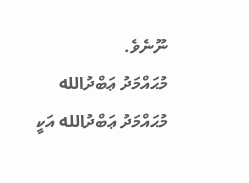ނޫނެވެ.
މުޙައްމަދު ޢަބްދުالله
މުޙައްމަދު ޢަބްދުالله އަކީ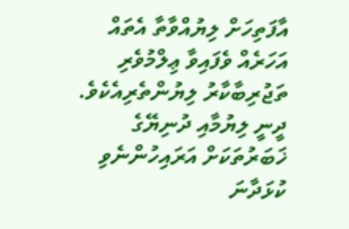އާފަތިހަށް ލިޔުއްވާތާ އެތައް އަހަރެއް ވެފައިވާ ޢިލްމުވެރި ތަޖުރިބާކާރު ލިޔުންތެރިއެކެވެ. ދީނީ ލިޔުމާއި ދުނިޔޭގެ ޚަބަރުތަކަށް އަރައިހުންނެވި ކުޅަދާނަ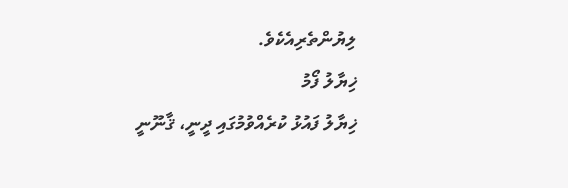ލިޔުންތެރިއެކެވެ.
ޚިޔާލު ފޯމު
ޚިޔާލު ފައުޅު ކުރެއްވުމުގައި ދީނީ، ޤާނޫނީ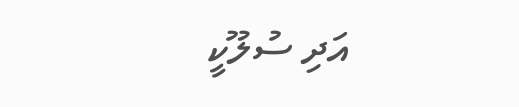އަދި ސުލޫކީ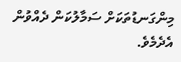މިންގަނޑުތަކަށް ސަމާލުކަން ދެއްވުން އެދެމެވެ.